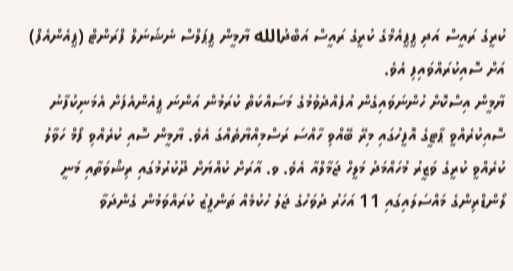ކުރީގެ ރައީސް އަދި ޕީޕީއެމްގެ ކުރީގެ ރައީސް އަބްދުالله ޔާމީން ޕީޕަލްސް ނެޝަނަލް ފްރަންޓް (ޕީއެންއެފް) އަށް ސޮއިކުރައްވައިފި އެވެ.
ޔާމީން އިސްކޮށް ހުންނަވައިގެން އުފެއްދެވުމުގެ މަސައްކަތް ކުރަމުން އަންނަ ޕީއެންއެފަށް އެމަނިކުފާނު ސޮއިކުރެއްވީ ޕާޓީގެ އޮފީހުގައި މިރޭ ބޭއްވި ހާއްސަ ރަސްމިއްޔާތެއްގަ އެވެ. ޔާމީން ސޮއި ކުރެއްވި ފޯމް ހަވާލު ކުރެއްވީ ކުރީގެ ވަޒީރު މުހައްމަދު މަލީހް ޖަމާލްއާ އެވެ. ވ. އާރަށް ކުއްޔަށް ދޫކުރުމުގައި ރިޝްވަތާއި މަނީ ލޯންޑްރިންގެ މައްސަލައިގައި 11 އަހަރު ދުވަހުގެ ޖަލު ހުކުމެއް ތަންފީޒު ކުރައްވަމުން ގެންދަވާ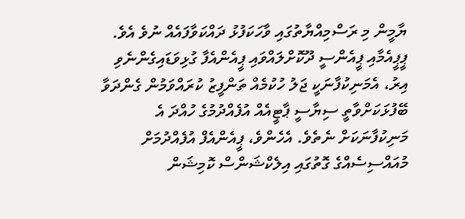ޔާމީން މި ރަސްމިއްޔާތުގައި ވާހަކަފުޅު ދައްކަވާފައެއް ނުވެ އެވެ.
ޕީޕީއެމާއި ޕީއެންސީ ދޫކޮށްލައްވައި ޕީއެންއެފާ ގުޅިވަޑައިގެންނެވި އިރު، އެމަނިކުފާނަކީ ޖަލު ހުކުމެއް ތަންފީޒު ކުރައްވަމުން ގެންދަވާ ބޭފުޅަކަށްވާތީ ސިޔާސީ ޕާޓީއެއް އުފެއްދުމުގެ ހުއްދަ އެ މަނިކުފާނަކަށް ނެތެވެ. އެހެންވެ، ޕީއެންއެފް އުފެއްދުމަށް މުއައްސިސެއްގެ ގޮތުގައި އިލެކްޝަންސް ކޮމިޝަން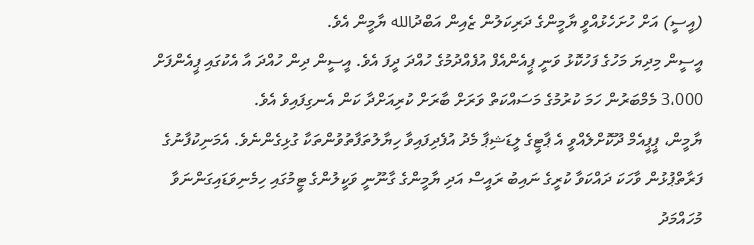(އީސީ) އަށް ހުށަހެޅުއްވީ ޔާމީންގެ ދަރިކަލުން ޒެއިން އަބްދުالله ޔާމީން އެވެ.
އީސީން މިދިޔަ މަހުގެ ފަހުކޮޅު ވަނީ ޕީއެންއެފް އުފެއްދުމުގެ ހުއްދަ ދީފަ އެވެ. އީސީން ދިން ހުއްދަ އާ އެކުގައި ޕީއެންފަށް 3،000 މެމްބަރުން ހަމަ ކުރުމުގެ މަސައްކަތް ވަރަށް ބާރަށް ކުރިއަށްދާ ކަން އެނގިފައިވެ އެވެ.
ޔާމީން، ޕީޕީއެމް ދޫކޮށްލެއްވީ އެ ޕާޓީގެ ލީޑަޝިޕާ މެދު އުފެދިފައިވާ ހިޔާލުތަފާތުވުންތަކާ ގުޅިގެންނެވެ. އެމަނިކުފާނުގެ ފަރާތްޕުޅުން ވާހަކަ ދައްކަވާ ކުރީގެ ނައިބު ރައީސް އަދި ޔާމީންގެ ގާނޫނީ ވަކީލުންގެ ޓީމުގައި ހިމެނިވަޑައިގަންނަވާ މުހައްމަދު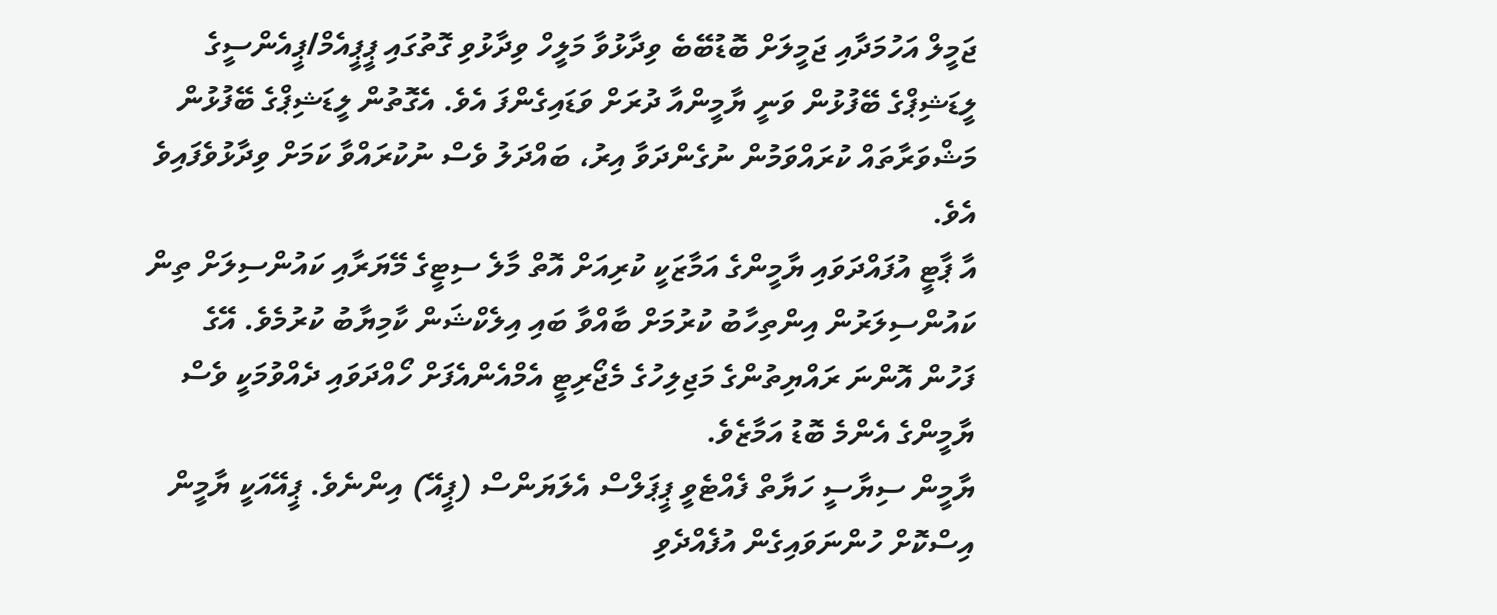ޖަމީލް އަހުމަދާއި ޖަމީލަށް ބޮޑުބޭބެ ވިދާޅުވާ މަލީހް ވިދާޅުވި ގޮތުގައި ޕީޕީއެމް/ޕީއެންސީގެ ލީޑަޝިޕްގެ ބޭފުޅުން ވަނީ ޔާމީންއާ ދުރަށް ވަޑައިގެންފަ އެވެ. އެގޮތުން ލީޑަޝިޕްގެ ބޭފުޅުން މަޝްވަރާތައް ކުރައްވަމުން ނުގެންދަވާ އިރު، ބައްދަލު ވެސް ނުކުރައްވާ ކަމަށް ވިދާޅުވެފައިވެ އެވެ.
އާ ޕާޓީ އުފައްދަވައި ޔާމީންގެ އަމާޒަކީ ކުރިއަށް އޮތް މާލެ ސިޓީގެ މޭޔަރާއި ކައުންސިލަށް ތިން ކައުންސިލަރުން އިންތިހާބު ކުރުމަށް ބާއްވާ ބައި އިލެކްޝަން ކާމިޔާބު ކުރުމެވެ. އޭގެ ފަހުން އޮންނަ ރައްޔިތުންގެ މަޖިލިހުގެ މެޖޯރިޓީ އެމްއެންއެފަށް ހޯއްދަވައި ދެއްވުމަކީ ވެސް ޔާމީންގެ އެންމެ ބޮޑު އަމާޒެވެ.
ޔާމީން ސިޔާސީ ހަޔާތް ފެއްޓެވީ ޕީޕަލްސް އެލަޔަންސް (ޕީއޭ) އިންނެވެ. ޕީއޭއަކީ ޔާމީން އިސްކޮށް ހުންނަވައިގެން އުފެއްދެވި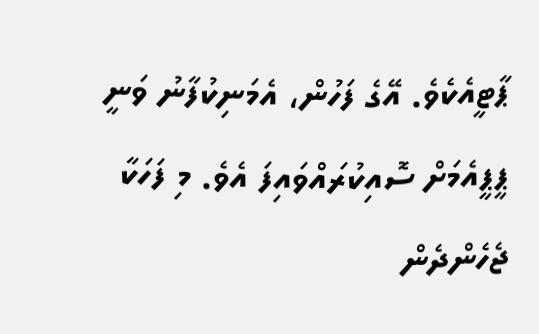ޕާޓީއެކެވެ. އޭގެ ފަހުން، އެމަނިކުފާނު ވަނީ ޕީޕީއެމަށް ސޮއިކުރައްވައިފަ އެވެ. މި ފަހަކާ ޖެހެންދެން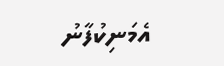އެމަނިކުފާނު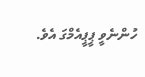ހުންނެވީ ޕީޕީއެމްގަ އެވެ.